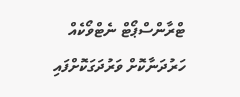ޓްރާންސްޕޯޓް ނެޓްވޯކެއް ހަރުދަނާކޮށް ވަރުދަގަކޮށްފައި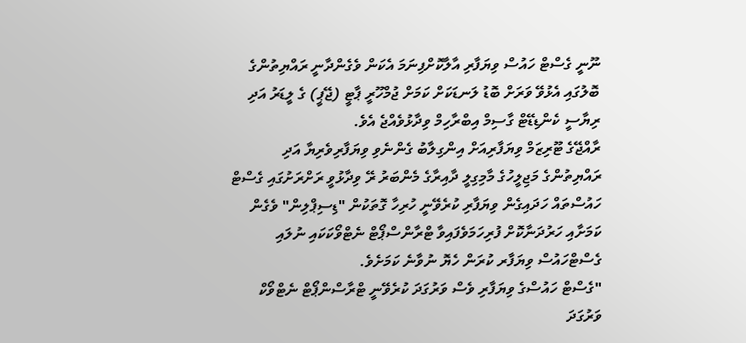ނޫނީ ގެސްޓް ހައުސް ވިޔަފާރި އާލާކޮށްފިނަމަ އެކަން ވެގެންދާނީ ރައްޔިތުންގެ ބޮލުގައި އެޅުވޭ ވަރަށް ބޮޑު ލަނޑަކަށް ކަމަށް ޖުމްހޫރީ ޕާޓީ (ޖޭޕީ) ގެ ލީޑަރު އަދި ރިޔާސީ ކެންޑިޑޭޓް ގާސިމް އިބްރާހިމް ވިދާޅުވެއްޖެ އެވެ.
ރާއްޖޭގެ ޓޫރިޒަމް ވިޔަފާރިއަށް އިންގިލާބު ގެންނެވި ވިޔަފާރިވެރިޔާ އަދި ރައްޔިތުންގެ މަޖިލީހުގެ މާމިގިލީ ދާއިރާގެ މެންބަރު ރޭ ވިދާޅުވީ ރަށްރަށުގައި ގެސްޓް ހައުސްތައް ހަދައިގެން ވިޔަފާރި ކުރެވޭނީ ހުރިހާ ގޮތަކުން "ޑިސިޕްލިން" ވެގެން ކަމަށާއި ހަރުދަނާކޮށް ފުރިހަމަވެފައިވާ ޓްރާންސްޕޯޓް ނެޓްވޯކަކައި ނުލައި ގެސްޓްހައުސް ވިޔަފާރ ކުރަން ހެޔޮ ނުވާނެ ކަމަށެވެ.
"ގެސްޓް ހައުސްގެ ވިޔަފާރި ވެސް ވަރުގަދަ ކުރެވޭނީ ޓްރާސްންޕޯޓް ނެޓްވޯކް ވަރުގަދަ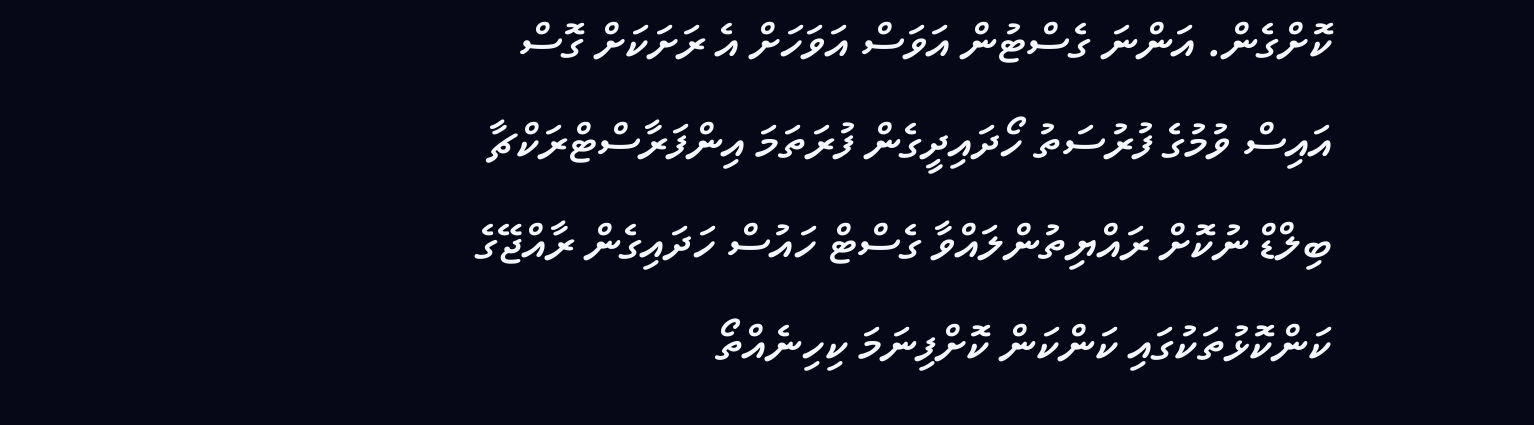ކޮށްގެން. އަންނަ ގެސްޓުން އަވަސް އަވަހަށް އެ ރަށަކަށް ގޮސް އައިސް ވުމުގެ ފުރުސަތު ހޯދައިދީގެން ފުރަތަމަ އިންފަރާސްޓްރަކްޗާ ބިލްޑް ނުކޮށް ރައްޔިތުންލައްވާ ގެސްޓް ހައުސް ހަދައިގެން ރާއްޖޭގެ ކަންކޮޅުތަކުގައި ކަންކަން ކޮށްފިނަމަ ކިހިނެއްތޯ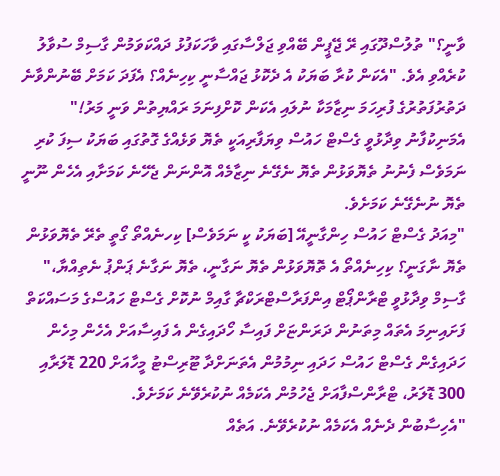ވާނީ؟" ތުލުސްދޫގައި ރޭ ޖޭޕީން ބޭއްވި ޖަލްސާގައި ވާހަކަފުޅު ދައްކަވަމުން ގާސިމް ސުވާލު ކުރެއްވި އެވެ. "އެކަން ކުރާ ބަޔަކު އެ ދެކޮޅު ޖައްސާނީ ކިހިނެއް؟ އެފަދަ ކަމަށް ބޭނުންވާނެ ދަތުރުފަތުރުގެ ފުރިހަމަ ނިޒާމަކާ ނުލައި އެކަން ކޮށްފިނަމަ ރައްޔިތުން ވަނީ މަރު!"
އެމަނިކުފާނު ވިދާޅުވީ ގެސްޓް ހައުސް ވިޔަފާރިއަކީ ތެޔޮ ވަޅެއްގެ ގޮތުގައި ބަޔަކު ސިފަ ކުރި ނަމަވެސް ފެނުނު ތެޔޮވަޅުން ތެޔޮ ނެގޭނެ ނިޒާމެއް އޮންނަން ޖެހޭނެ ކަމަށާއި އެހެން ނޫނީ ތެޔޮ ނުނެގޭނެ ކަމަށެވެ.
"މިއަދު ގެސްޓް ހައުސް ހިންގާނީއޭ [ބަޔަކު ކީ ނަމަވެސް] ކިހނެއްތޯ ގޯތީ ތެރޭ ތެޔޮވަޅުން ތެޔޮ ނާގަނީ؟ ކިހިނެއްތޯ އެ ތޮޔޮވަޅުން ތެޔޮ ނަގާނީ، ތެޔޮ ނަގާނެ ޕަންޕު ނެތިއްޔާ،"
ގާސިމް ވިދާޅުވީ ޓްރާންޕޯޓް އިންފަރާސްޓްރަކްޗާ ގާއިމް ނުކޮށް ގެސްޓް ހައުސްގެ މަސައްކަތް ފަށައިނިމަ އެތައް މިތަނުން ދަރަންޏަށް ފައިސާ ހޯދައިގެން އެ ފައިސާއަށް އެހެން މިހެން ހަދައިގެން ގެސްޓް ހައުސް ހަދައި ނިމުމުން އެތަނަށްދާ ޓޫރިސްޓު މީހާއަށް 220 ޑޮލަރާއި 300 ޑޮލަރު، ޓްރާންސްފާއަށް ޖެހުމުން އެކަމެއް ނުކުރެވޭނެ ކަމަށެވެ.
"އެހިސާބުން ދެނެއް އެކަމެއް ނުކުރެވޭނެ. އަތެއް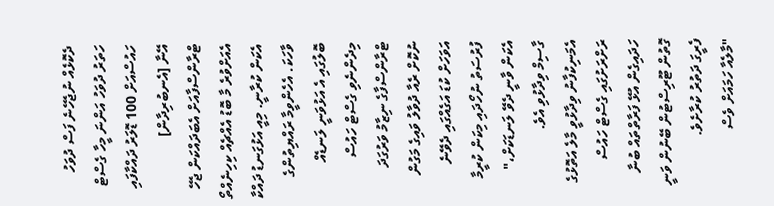ދެކޮޅެއް ނުޖެހޭނެ ފަސް ދުވަހު ހަތަރު ދުވަހު އަންނަ މީހާ ގެސްޓް ހައުސްއަށް 100 ޑޮލަރު ދައްކާފައި އޭނާ [އެނބުރިދާން] ޓްރާންސްފާއަށް އެބަދައްކަން ޖެހޭ އެއަށްވުރެ މާ ބޮޑު އެއްޗެއް ކިހިނެއްތޯ އެކަން ކުރާނީ. މިއީ އަޅުގަނޑު ދައްކާ ވާހަކަ. އެހެންވީމާ ރައްޔިތުންގެ ބޮލުގައި އެ އަޅުވަނީ ލަނޑެއް މިދެންނެވި ގެސްޓް ހައުސް ޓްރާންސްފާގެ ނިޒާމު ވަރުގަދަ ނުކޮށް ރެއާ ދުވާލު ވައިގެ މަގުން އަވަހަށް ކުޑަ އަގެއްގައި ދެވޭނެ ފުރުސަތު ނުހޯދައި މިކަން ކުރީމާ އެކަން ވާނީ ދެވޭ ލަނޑަކަށް،" ގާސިމް ވިދާޅުވި އެވެ.
އެމަނިކުފާނު ވިދާޅުވީ މާލެ އަތޮޅުގެ ރަށްރަށުގައި ގެސްޓް ހައުސް ހަދައިގެން އުޅޭ ފަރާތްތައް ބުނާ ގޮތުން ޓޫރިސްޓުން ބޭނުން ވަނީ ފެރީގަ ދަތުރު ކުރާށެވެ.
"މާލެއާ ހަމައަށް ވެސް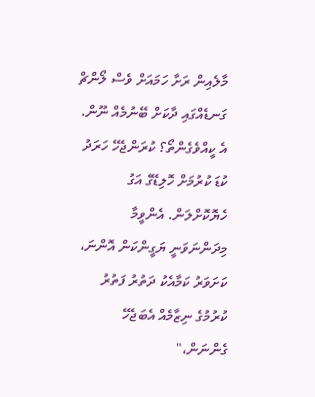މާލެއިން ރަށާ ހަމައަށް ވެސް ލޯންޗް ގަނޑެއްގައި ދާކަށް ބޭނުމެއް ނޫން. އެ ކީއްވެގެންތޯ؟ ކުރަންޖެހޭ ހަރަދު ކުޑަ ކުރުމަށް ހޮލިޑޭގެ އަގު ހެޔޮކޮށްލަން. އެންވީމާ މިދަންނަވަނީ ޔަގީންކަން އޮންނަ، ކަށަވަރު ކަމާއެކު ދަތުރު ފަތުރު ކުރުމުގެ ނިޒާމެއް އެބަޖެހޭ ގެންނަން،"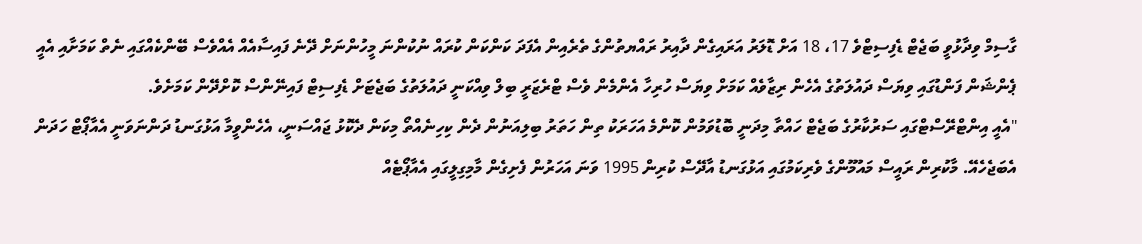ގާސިމް ވިދާޅުވީ ބަޖެޓް ޑެފިސިޓްވެ 17، 18 އަށް ޑޮލަރު އަރައިގެން ދާއިރު ރައްޔތުންގެ ތެރެއިން އެފަދަ ކަންކަން ކުރައް ނުކުންނަ މީހުންނަށް ދޭނެ ފައިސާއެއް އެއްވެސް ބޭންކެއްގައި ނެތް ކަމަށާއި އެއީ ޕެންޝަން ފަންޑުގައި ވިޔަސް ދައުލަތުގެ އެހެން ރިޒާވެއް ކަމަށް ވިޔަސް ހުރިހާ އެންމެން ވެސް ޓްރެޒަރީ ބިލް ވިއްކަނީ ދައުލަތުގެ ބަޖެޓަށް ޑެފިސިޓް ފައިނޭންސް ކޮށްދޭން ކަމަށެވެ.
"އެއީ އިންޓްރޭސްޓްގައި ސަރުކާރުގެ ބަޖެޓް ހައްތާ މިދަނީ ބޮޑުވަމުން ކޮންމެ އަހަރަކު ތިން ހަތަރު ބިލިއަނުން ދެން ކިހިނެއްތޯ މިކަން ދެކޮޅު ޖައްސަނީ، އެހެންވީމާ އަޅުގަނޑު ދަންނަވަނީ އެއާޕޯޓް ހަދަން އެބަޖެހެއޭ. މާކުރިން ރައީސް މައުމޫންގެ ވެރިކަމުގައި އަޅުގަނޑު އާދޭސް ކުރިން 1995 ވަނަ އަހަރުން ފެށިގެން މާމިގިލީގައި އެއާޕޯޓެއް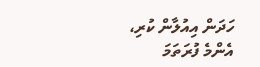ހަދަން އިއުލާން ކުރި، އެންމެ ފުރަތަމަ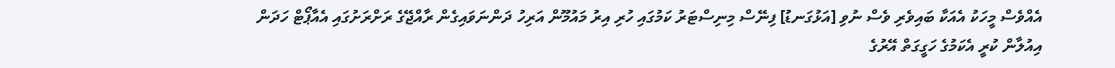އެއްވެސް މީހަކު އެއަކާ ބައިވެރި ވެސް ނުވި [އަޅުގަނޑު] ފިނޭސް މިނިސްޓަރު ކަމުގައި ހުރި އިރު މައުމޫން އަރިހު ދަންނަވައިގެން ރާއްޖޭގެ ރަށްރަށުގައި އެއާޕޯޓް ހަދަން އިއުލާން ކުރީ އެކަމުގެ ހަގީގަތް އޭރުގެ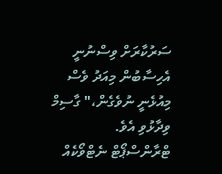ސަރުކާރަށް ވިސްނުނީ އެހިސާބުން މިއަދު ވެސް މިއުޅެނީ ނުވެގެން،" ގާސިމް ވިދާޅުވި އެވެ.
ޓްރާންސްޕޯޓް ނެޓްވޯކެއް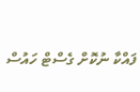ފައްކާ ނުކޮށް ގެސްޓް ހައުސް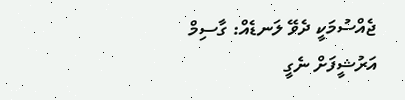ޖެއްސުމަކީ ދެވޭ ލަނޑެއް: ގާސިމް
އަރުޝީފަށް ނެގީ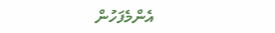އެންމެފަހުން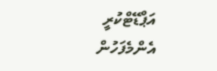އަޕްޑޭޓްކުރީ
އެންމެފަހުން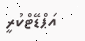އަޕްޑޭޓްކުރީ